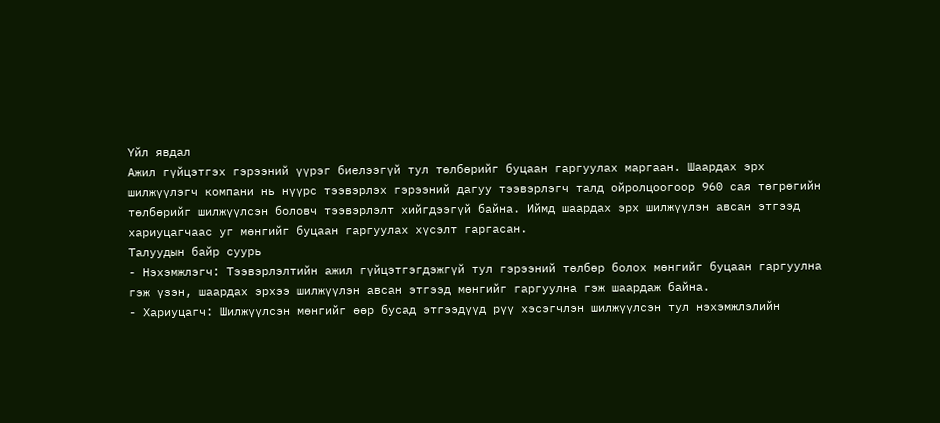Үйл явдал
Ажил гүйцэтгэх гэрээний үүрэг биелээгүй тул төлбөрийг буцаан гаргуулах маргаан. Шаардах эрх шилжүүлэгч компани нь нүүрс тээвэрлэх гэрээний дагуу тээвэрлэгч талд ойролцоогоор 960 сая төгрөгийн төлбөрийг шилжүүлсэн боловч тээвэрлэлт хийгдээгүй байна. Иймд шаардах эрх шилжүүлэн авсан этгээд хариуцагчаас уг мөнгийг буцаан гаргуулах хүсэлт гаргасан.
Талуудын байр суурь
- Нэхэмжлэгч: Тээвэрлэлтийн ажил гүйцэтгэгдэжгүй тул гэрээний төлбөр болох мөнгийг буцаан гаргуулна гэж үзэн, шаардах эрхээ шилжүүлэн авсан этгээд мөнгийг гаргуулна гэж шаардаж байна.
- Хариуцагч: Шилжүүлсэн мөнгийг өөр бусад этгээдүүд рүү хэсэгчлэн шилжүүлсэн тул нэхэмжлэлийн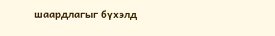шаардлагыг бүхэлд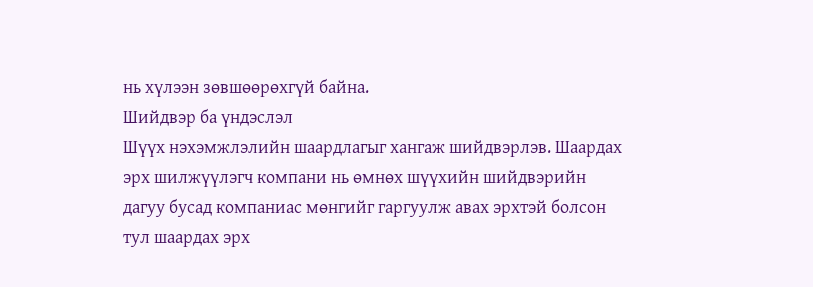нь хүлээн зөвшөөрөхгүй байна.
Шийдвэр ба үндэслэл
Шүүх нэхэмжлэлийн шаардлагыг хангаж шийдвэрлэв. Шаардах эрх шилжүүлэгч компани нь өмнөх шүүхийн шийдвэрийн дагуу бусад компаниас мөнгийг гаргуулж авах эрхтэй болсон тул шаардах эрх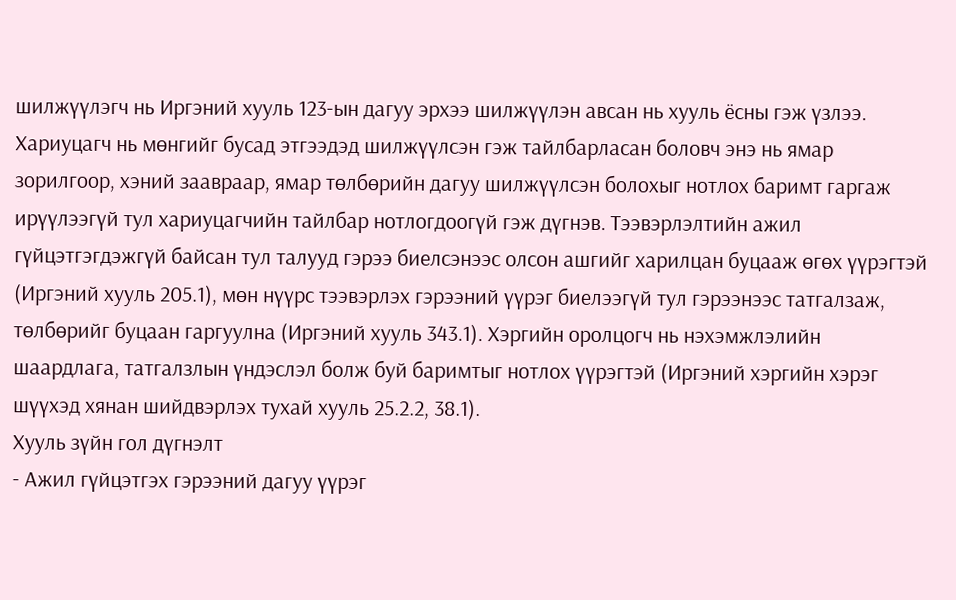шилжүүлэгч нь Иргэний хууль 123-ын дагуу эрхээ шилжүүлэн авсан нь хууль ёсны гэж үзлээ. Хариуцагч нь мөнгийг бусад этгээдэд шилжүүлсэн гэж тайлбарласан боловч энэ нь ямар зорилгоор, хэний заавраар, ямар төлбөрийн дагуу шилжүүлсэн болохыг нотлох баримт гаргаж ирүүлээгүй тул хариуцагчийн тайлбар нотлогдоогүй гэж дүгнэв. Тээвэрлэлтийн ажил гүйцэтгэгдэжгүй байсан тул талууд гэрээ биелсэнээс олсон ашгийг харилцан буцааж өгөх үүрэгтэй (Иргэний хууль 205.1), мөн нүүрс тээвэрлэх гэрээний үүрэг биелээгүй тул гэрээнээс татгалзаж, төлбөрийг буцаан гаргуулна (Иргэний хууль 343.1). Хэргийн оролцогч нь нэхэмжлэлийн шаардлага, татгалзлын үндэслэл болж буй баримтыг нотлох үүрэгтэй (Иргэний хэргийн хэрэг шүүхэд хянан шийдвэрлэх тухай хууль 25.2.2, 38.1).
Хууль зүйн гол дүгнэлт
- Ажил гүйцэтгэх гэрээний дагуу үүрэг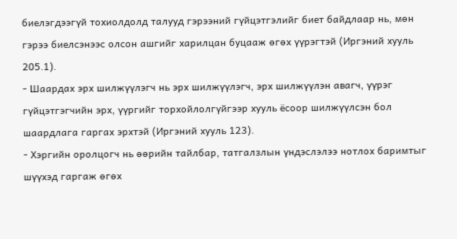биелэгдээгүй тохиолдолд талууд гэрээний гүйцэтгэлийг биет байдлаар нь, мөн гэрээ биелсэнээс олсон ашгийг харилцан буцааж өгөх үүрэгтэй (Иргэний хууль 205.1).
- Шаардах эрх шилжүүлэгч нь эрх шилжүүлэгч, эрх шилжүүлэн авагч, үүрэг гүйцэтгэгчийн эрх, үүргийг торхойлолгүйгээр хууль ёсоор шилжүүлсэн бол шаардлага гаргах эрхтэй (Иргэний хууль 123).
- Хэргийн оролцогч нь өөрийн тайлбар, татгалзлын үндэслэлээ нотлох баримтыг шүүхэд гаргаж өгөх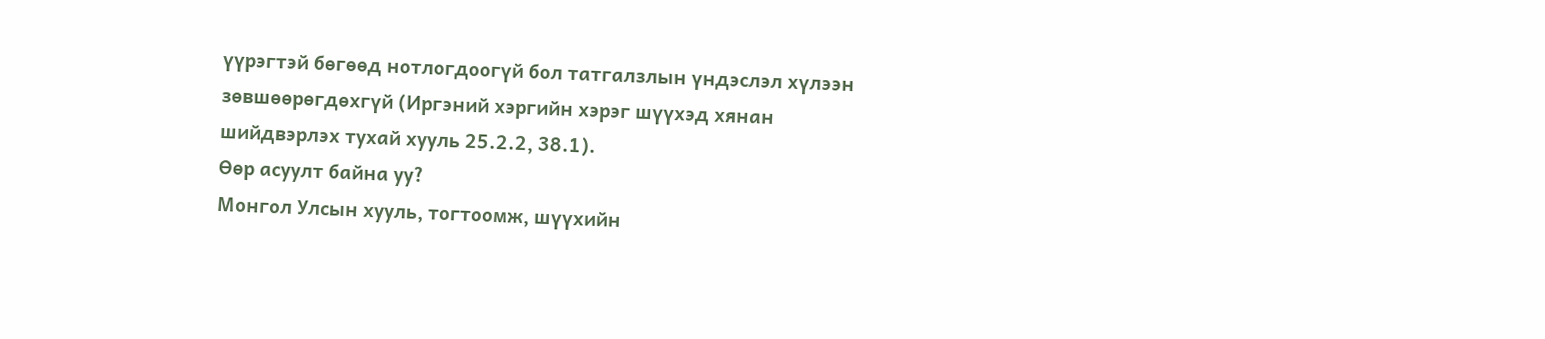үүрэгтэй бөгөөд нотлогдоогүй бол татгалзлын үндэслэл хүлээн зөвшөөрөгдөхгүй (Иргэний хэргийн хэрэг шүүхэд хянан шийдвэрлэх тухай хууль 25.2.2, 38.1).
Өөр асуулт байна уу?
Монгол Улсын хууль, тогтоомж, шүүхийн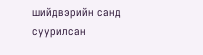шийдвэрийн санд суурилсан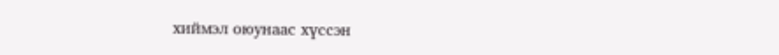хиймэл оюунаас хүссэн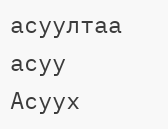асуултаа асуу
Асуух